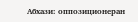Абхази: оппозиционеран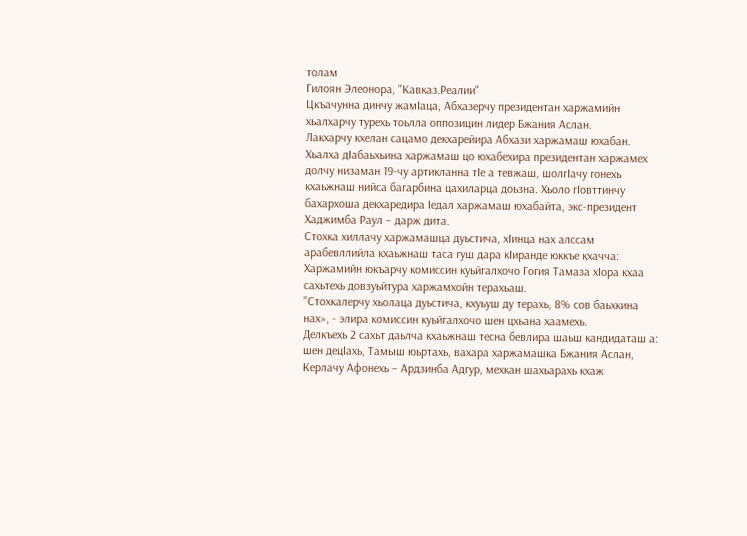толам
Гилоян Элеонора, "Кавказ.Реалии"
Цкъачунна динчу жамIаца, Абхазерчу президентан харжамийн хьалхарчу турехь тоьлла оппозицин лидер Бжания Аслан.
Лакхарчу кхелан сацамо декхарейира Абхази харжамаш юхабан. Хьалха дIабаьхьина харжамаш цо юхабехира президентан харжамех долчу низаман 19-чу артикланна тIе а тевжаш, шолгIачу гонехь кхаьжнаш нийса багарбина цахиларца доьзна. Хьоло гIовттинчу бахархоша декхаредира Iедал харжамаш юхабайта, экс-президент Хаджимба Раул – дарж дита.
Стохка хиллачу харжамашца дуьстича, хIинца нах алссам арабевллийла кхаьжнаш таса гуш дара кIиранде юккъе кхачча: Харжамийн юкъарчу комиссин куьйгалхочо Гогия Тамаза хIора кхаа сахьтехь довзуьйтура харжамхойн терахьаш.
"Стохкалерчу хьолаца дуьстича, кхуьуш ду терахь, 8% сов баьхкина нах», - элира комиссин куьйгалхочо шен цхьана хаамехь.
Делкъехь 2 сахьт даьлча кхаьжнаш тесна бевлира шаьш кандидаташ а: шен децIахь, Тамыш юьртахь, вахара харжамашка Бжания Аслан, Керлачу Афонехь – Ардзинба Адгур, мехкан шахьарахь кхаж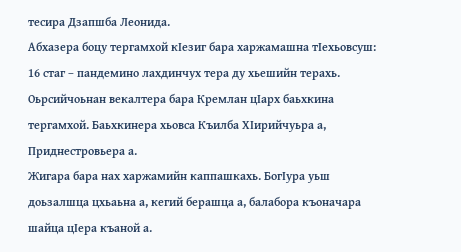тесира Дзапшба Леонида.
Абхазера боцу тергамхой кIезиг бара харжамашна тIехьовсуш: 16 стаг – пандемино лахдинчух тера ду хьешийн терахь. Оьрсийчоьнан векалтера бара Кремлан цIарх баьхкина тергамхой. Баьхкинера хьовса Къилба ХIирийчуьра а, Приднестровьера а.
Жигара бара нах харжамийн каппашкахь. БогIура уьш доьзалшца цхьаьна а, кегий берашца а, балабора къоначара шайца цIера къаной а.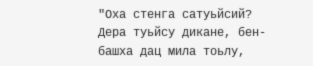"Оха стенга сатуьйсий? Дера туьйсу дикане, бен-башха дац мила тоьлу,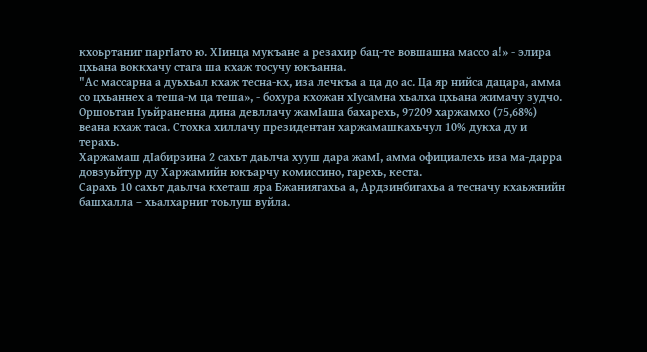кхоьртаниг паргIато ю. ХIинца мукъане а резахир бац-те вовшашна массо а!» - элира цхьана воккхачу стага ша кхаж тосучу юкъанна.
"Ас массарна а дуьхьал кхаж тесна-кх, иза лечкъа а ца до ас. Ца яр нийса дацара, амма со цхьаннех а теша-м ца теша», - бохура кхожан хIусамна хьалха цхьана жимачу зудчо.
Оршоьтан Iуьйраненна дина девллачу жамIаша бахарехь, 97209 харжамхо (75,68%) веана кхаж таса. Стохка хиллачу президентан харжамашкахьчул 10% дукха ду и терахь.
Харжамаш дIабирзина 2 сахьт даьлча хууш дара жамI, амма официалехь иза ма-дарра довзуьйтур ду Харжамийн юкъарчу комиссино, гарехь, кеста.
Сарахь 10 сахьт даьлча кхеташ яра Бжаниягахьа а, Ардзинбигахьа а тесначу кхаьжнийн башхалла – хьалхарниг тоьлуш вуйла.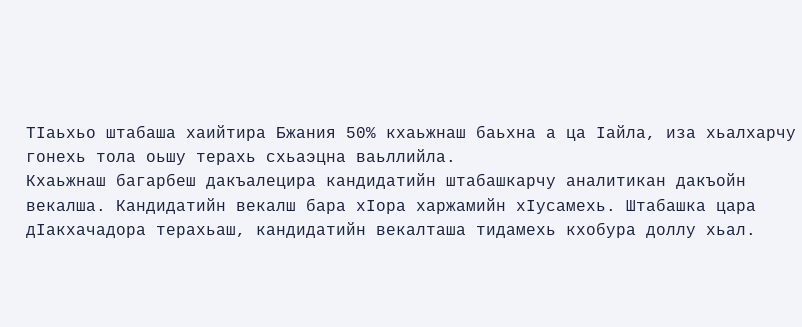ТIаьхьо штабаша хаийтира Бжания 50% кхаьжнаш баьхна а ца Iайла, иза хьалхарчу гонехь тола оьшу терахь схьаэцна ваьллийла.
Кхаьжнаш багарбеш дакъалецира кандидатийн штабашкарчу аналитикан дакъойн векалша. Кандидатийн векалш бара хIора харжамийн хIусамехь. Штабашка цара дIакхачадора терахьаш, кандидатийн векалташа тидамехь кхобура доллу хьал.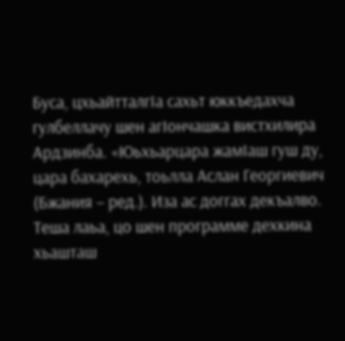Буса, цхьайтталгIа сахьт юккъедахча гулбеллачу шен агIончашка вистхилира Ардзинба. «Юьхьарцара жамIаш гуш ду, цара бахарехь, тоьлла Аслан Георгиевич (Бжания – ред.). Иза ас доггах декъалво. Теша лаьа, цо шен программе дехкина хьашташ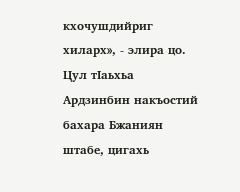кхочушдийриг хиларх», - элира цо.
Цул тIаьхьа Ардзинбин накъостий бахара Бжаниян штабе, цигахь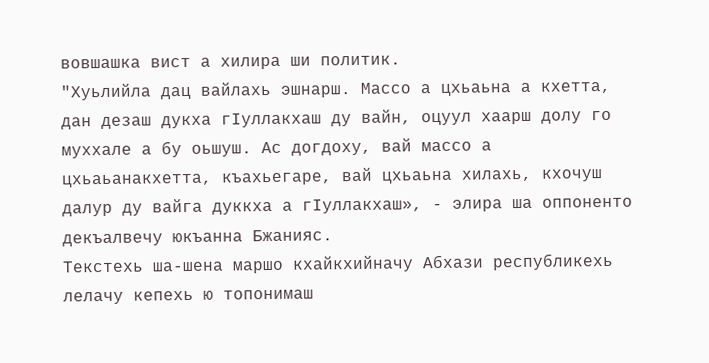вовшашка вист а хилира ши политик.
"Хуьлийла дац вайлахь эшнарш. Массо а цхьаьна а кхетта, дан дезаш дукха гIуллакхаш ду вайн, оцуул хаарш долу го муххале а бу оьшуш. Ас догдоху, вай массо а цхьаьанакхетта, къахьегаре, вай цхьаьна хилахь, кхочуш далур ду вайга дуккха а гIуллакхаш», - элира ша оппоненто декъалвечу юкъанна Бжанияс.
Текстехь ша-шена маршо кхайкхийначу Абхази республикехь лелачу кепехь ю топонимаш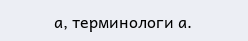а, терминологи а.